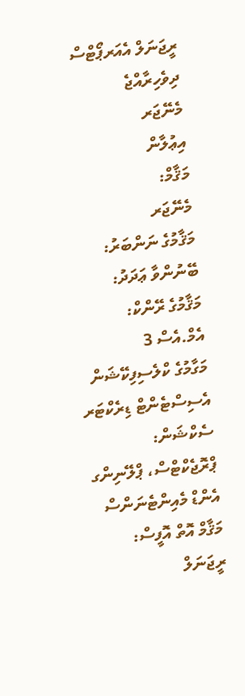ރީޖަނަލް އެއަރޕޯޓްސް
ދިވެހިރާއްޖެ
މެނޭޖަރ
އިޢުލާން
މަޤާމް:
މެނޭޖަރ
މަޤާމުގެ ނަންބަރު:
ބޭނުންވާ ޢަދަދު:
މަޤާމުގެ ރޭންކް:
އެމް.އެސް 3
މަގާމުގެ ކްލެސިފިކޭޝަން
އެސިސްޓެންޓް ޑިރެކްޓަރ
ސެކްޝަން:
ޕްރޮޖެކްޓްސް، ޕްލޭނިންގ އެންޑް މެއިންޓެނަންސް
މަޤާމް އޮތް އޮފީސް:
ރީޖަނަލް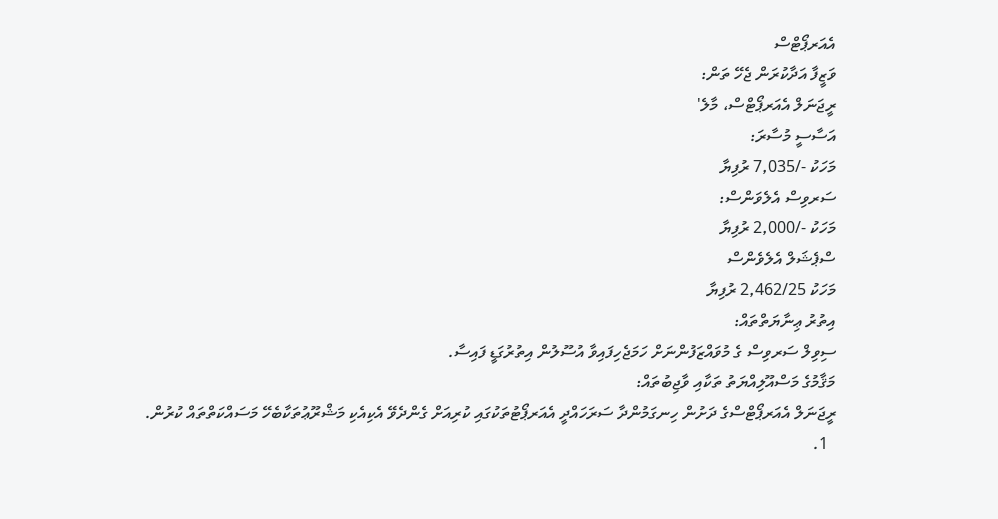އެއަރޕޯޓްސް
ވަޒީފާ އަދާކުރަން ޖެހޭ ތަން:
ރީޖަނަލް އެއަރޕޯޓްސް، މާލެ'
އަސާސީ މުސާރަ:
މަހަކު -/7,035 ރުފިޔާ
ސަރވިސް އެލެވަންސް:
މަހަކު -/2,000 ރުފިޔާ
ސްޕެޝަލް އެލެވެންސް
މަހަކު 2,462/25 ރުފިޔާ
އިތުރު ޢިނާޔަތްތައް:
ސިވިލް ސަރވިސް ގެ މުވައްޒަފުންނަށް ހަމަޖެހިފައިވާ އުސޫލުން އިތުރުގަޑީ ފައިސާ.
މަޤާމުގެ މަސްއޫލިއްޔަތު ތަކާއި ވާޖިބުތައް:
ރީޖަނަލް އެއަރޕޯޓްސްގެ ދަށުން ހިނގަމުންދާ ސަރަހައްދީ އެއަރޕޯޓުތަކުގައި ކުރިއަށް ގެންދެވޭ އެކިއެކި މަޝްރޫޢުތަކާބެހޭ މަސައްކަތްތައް ކުރުން.
  1.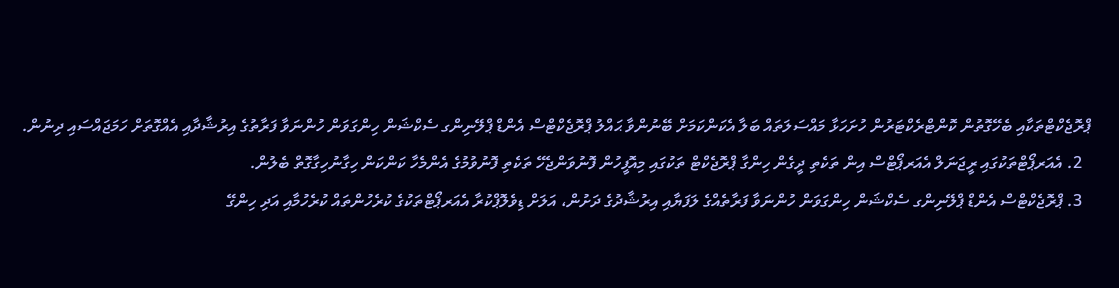ޕްރޮޖެކްޓްތަކާއި ބެހޭގޮތުން ކޮންޓްރެކްޓަރުން ހުށަހަޅާ މައްސަލަތައް ބަލާ އެކަންކަމަށް ބޭނުންވާ ޙައްލު ޕްރޮޖެކްޓްސް އެންޑް ޕްލޭނިންގ ސެކްޝަން ހިންގަވަން ހުންނަވާ ފަރާތުގެ އިރުޝާދާއި އެއްގޮތަށް ހަމަޖައްސައި ދިނުން.
  2. އެއަރޕޯޓްތަކުގައި ރީޖަނަލް އެއަރޕޯޓްސް އިން ތަކެތި ދީގެން ހިންގާ ޕްރޮޖެކްޓް ތަކުގައި މިއޮފީހުން ފޮނުވަންޖެހޭ ތަކެތި ފޮނުވުމުގެ އެންމެހާ ކަންކަން ހިގާނުހިގާގޮތް ބެލުން.
  3. ޕްރޮޖެކްޓްސް އެންޑް ޕްލޭނިންގ ސެކްޝަން ހިންގަވަން ހުންނަވާ ފަރާތެއްގެ ލަފަޔާއި އިރުޝާދުގެ ދަށުން، އަލަށް ޑިވެލޮޕްކުރާ އެއަރޕޯޓްތަކުގެ ކުރެހުންތައް ކުރެހުމާއި އަދި ހިންގޭ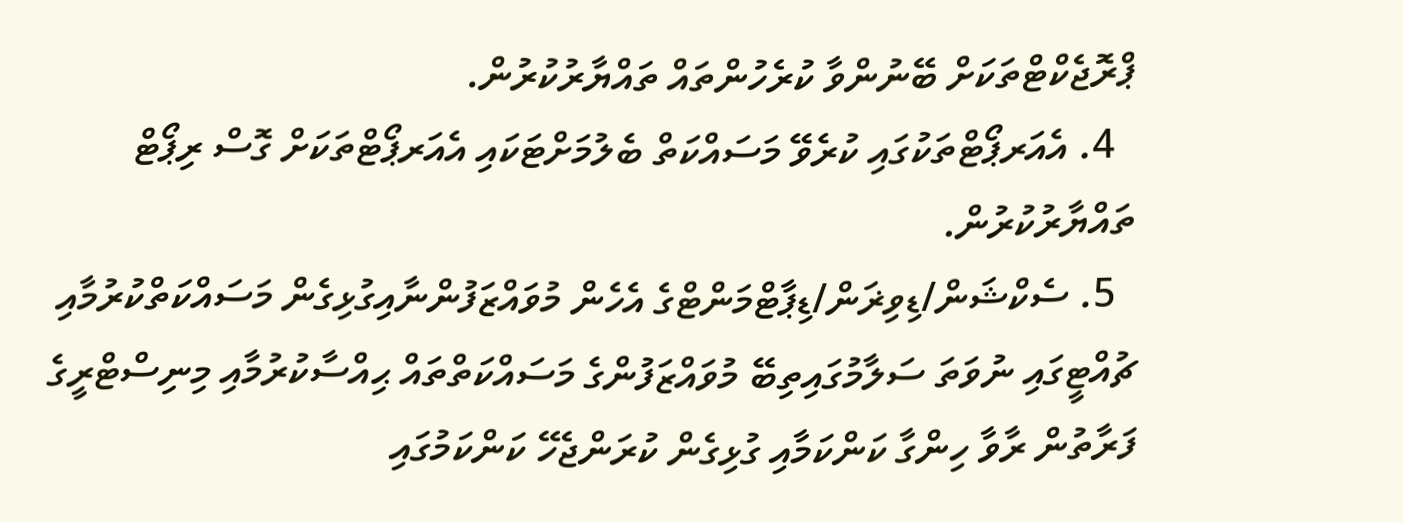ޕްރޮޖެކްޓްތަކަށް ބޭނުންވާ ކުރެހުންތައް ތައްޔާރުކުރުން.
  4. އެއަރޕޯޓްތަކުގައި ކުރެވޭ މަސައްކަތް ބެލުމަށްޓަކައި އެއަރޕޯޓްތަކަށް ގޮސް ރިޕޯޓް ތައްޔާރުކުރުން.
  5. ސެކްޝަން/ޑިވިޜަން/ޑިޕާޓްމަންޓްގެ އެހެން މުވައްޒަފުންނާއިގުޅިގެން މަސައްކަތްކުރުމާއި ޗުއްޓީގައި ނުވަތަ ސަލާމުގައިތިބޭ މުވައްޒަފުންގެ މަސައްކަތްތައް ޙިއްސާކުރުމާއި މިނިސްޓްރީގެ ފަރާތުން ރާވާ ހިންގާ ކަންކަމާއި ގުޅިގެން ކުރަންޖެހޭ ކަންކަމުގައި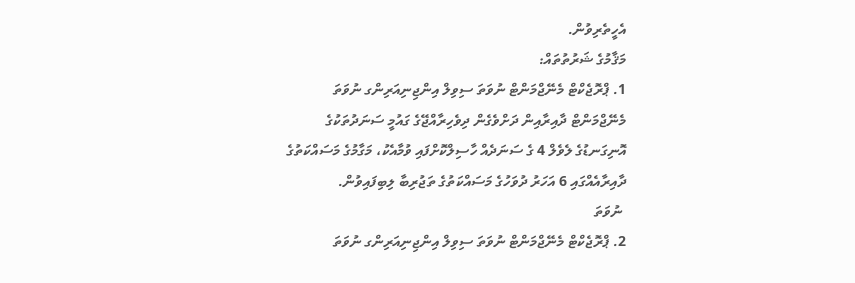އެހީތެރިވުން.
މަޤާމުގެ ޝަރުތުތައް:
1. ޕްރޮޖެކްޓް މެނޭޖްމަންޓް ނުވަތަ ސިވިލް އިންޖިނިއަރިންގ ނުވަތަ މެނޭޖްމަންޓް ދާއިރާއިން ދަށްވެގެން ދިވެހިރާއްޖޭގެ ގައުމީ ސަނަދުތަކުގެ އޮނިގަނޑުގެ ލެވެލް 4 ގެ ސަނަދެއް ހާސިލްކޮށްފައި ވުމާއެކު، މަގާމުގެ މަސައްކަތުގެ ދާއިރާއެއްގައި 6 އަހަރު ދުވަހުގެ މަސައްކަތުގެ ތަޖުރިބާ ލިބިފައިވުން.
 ނުވަތަ
2. ޕްރޮޖެކްޓް މެނޭޖްމަންޓް ނުވަތަ ސިވިލް އިންޖިނިއަރިންގ ނުވަތަ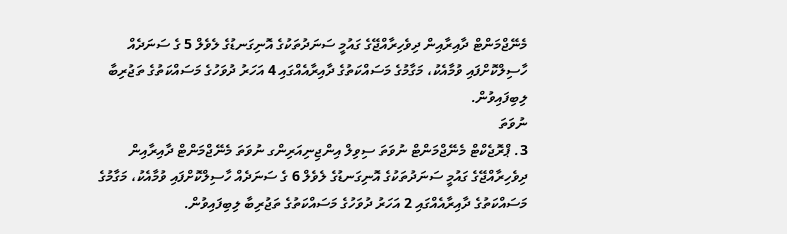މެނޭޖްމަންޓް ދާއިރާއިން ދިވެހިރާއްޖޭގެ ގައުމީ ސަނަދުތަކުގެ އޮނިގަނޑުގެ ލެވެލް 5 ގެ ސަނަދެއް ހާސިލްކޮށްފައި ވުމާއެކު، މަގާމުގެ މަސައްކަތުގެ ދާއިރާއެއްގައި 4 އަހަރު ދުވަހުގެ މަސައްކަތުގެ ތަޖުރިބާ ލިބިފައިވުން.
ނުވަތަ
3. ޕްރޮޖެކްޓް މެނޭޖްމަންޓް ނުވަތަ ސިވިލް އިންޖިނިއަރިންގ ނުވަތަ މެނޭޖްމަންޓް ދާއިރާއިން ދިވެހިރާއްޖޭގެ ގައުމީ ސަނަދުތަކުގެ އޮނިގަނޑުގެ ލެވެލް 6 ގެ ސަނަދެއް ހާސިލްކޮށްފައި ވުމާއެކު، މަގާމުގެ މަސައްކަތުގެ ދާއިރާއެއްގައި 2 އަހަރު ދުވަހުގެ މަސައްކަތުގެ ތަޖުރިބާ ލިބިފައިވުން.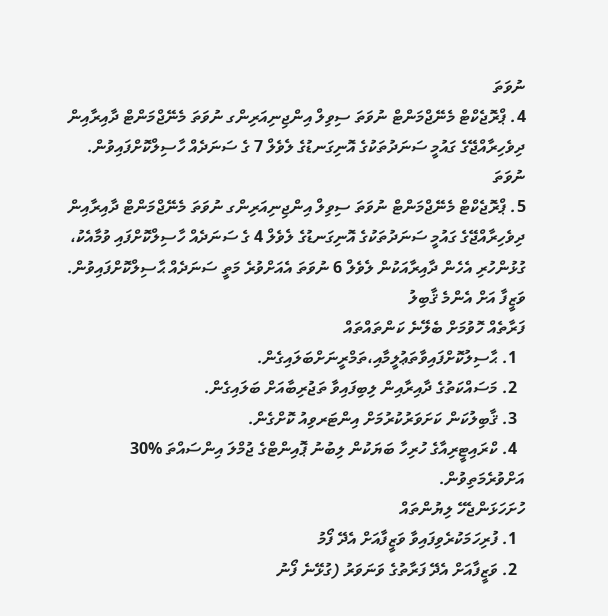ނުވަތަ
4. ޕްރޮޖެކްޓް މެނޭޖްމަންޓް ނުވަތަ ސިވިލް އިންޖިނިއަރިންގ ނުވަތަ މެނޭޖްމަންޓް ދާއިރާއިން ދިވެހިރާއްޖޭގެ ގައުމީ ސަނަދުތަކުގެ އޮނިގަނޑުގެ ލެވެލް 7 ގެ ސަނަދެއް ހާސިލްކޮށްފައިވުން.
ނުވަތަ
5. ޕްރޮޖެކްޓް މެނޭޖްމަންޓް ނުވަތަ ސިވިލް އިންޖިނިއަރިންގ ނުވަތަ މެނޭޖްމަންޓް ދާއިރާއިން ދިވެހިރާއްޖޭގެ ގައުމީ ސަނަދުތަކުގެ އޮނިގަނޑުގެ ލެވެލް 4 ގެ ސަނަދެއް ހާސިލްކޮށްފައި ވުމާއެކު، ގުޅުންހުރި އެހެން ދާއިރާއަކުން ލެވެލް 6 ނުވަތަ އެއަށްވުރެ މަތީ ސަނަދެއް ޙާސިލްކޮށްފައިވުން.
ވަޒީފާ އަށް އެންމެ ޤާބިލު
ފަރާތެއް ހޮވުމަށް ބެލޭނެ ކަންތައްތައް
  1. ޙާސިލުކޮށްފައިވާތަޢުލީމާއި،ތަމްރީނަށްބަލައިގެން.
  2. މަސައްކަތުގެ ދާއިރާއިން ލިބިފައިވާ ތަޖުރިބާއަށް ބަލައިގެން.
  3. ޤާބިލުކަން ކަށަވަރުކުރުމަށް އިންޓަރވިއު ކޮށްގެން.
  4. ކްރައިޓީރިއާގެ ހުރިހާ ބަޔަކުން ލިބުނު ޕޮއިންޓްގެ ޖުމްލަ އިންސައްތަ %30 އަށްވުރެމަތިވުން.
ހުށަހަޅަންޖެހޭ ލިޔުންތައް
  1. ފުރިހަމަކުރެވިފައިވާ ވަޒީފާއަށް އެދޭ ފޯމު
  2. ވަޒީފާއަށް އެދޭ ފަރާތުގެ ވަނަވަރު (ގުޅޭނެ ފޯނު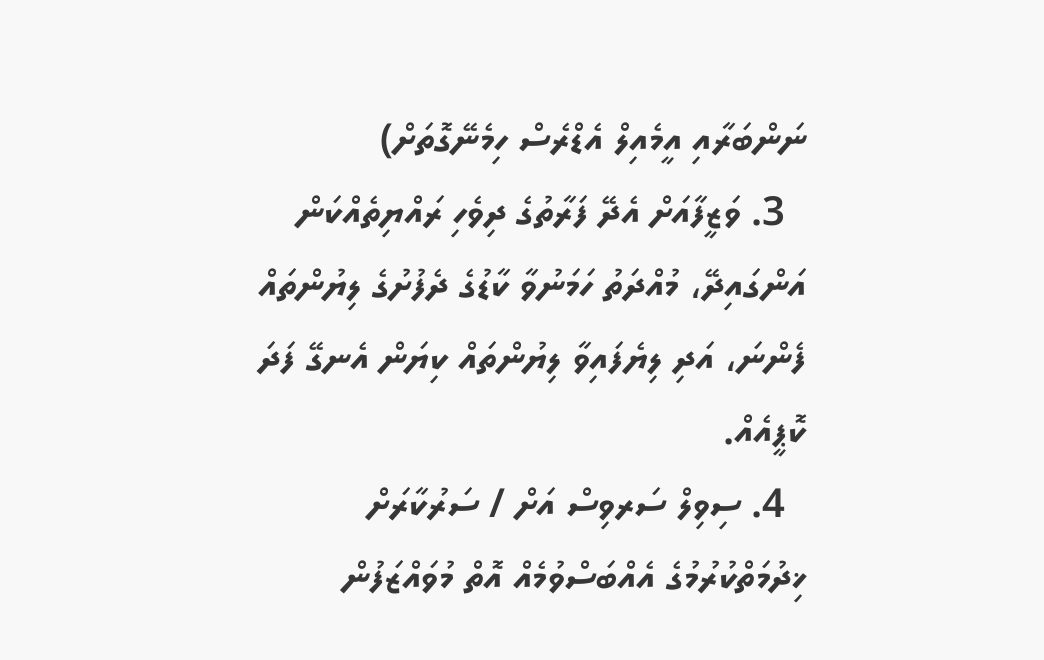ނަންބަރާއި އީމެއިލް އެޑްރެސް ހިމެނޭގޮތަށް)
  3. ވަޒީފާއަށް އެދޭ ފަރާތުގެ ދިވެހި ރައްޔިތެއްކަން އަންގައިދޭ، މުއްދަތު ހަމަނުވާ ކާޑުގެ ދެފުށުގެ ލިޔުންތައް ފެންނަ، އަދި ލިޔެފައިވާ ލިޔުންތައް ކިޔަން އެނގޭ ފަދަ ކޮޕީއެއް.
  4. ސިވިލް ސަރވިސް އަށް / ސަރުކާރަށް ޚިދުމަތްކުރުމުގެ އެއްބަސްވުމެއް އޮތް މުވައްޒަފުން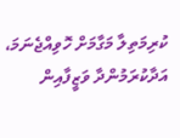ކުރިމަތިލާ މަގާމަށް ހޮވިއްޖެނަމަ، އަދާކުރަމުންދާ ވަޒީފާއިން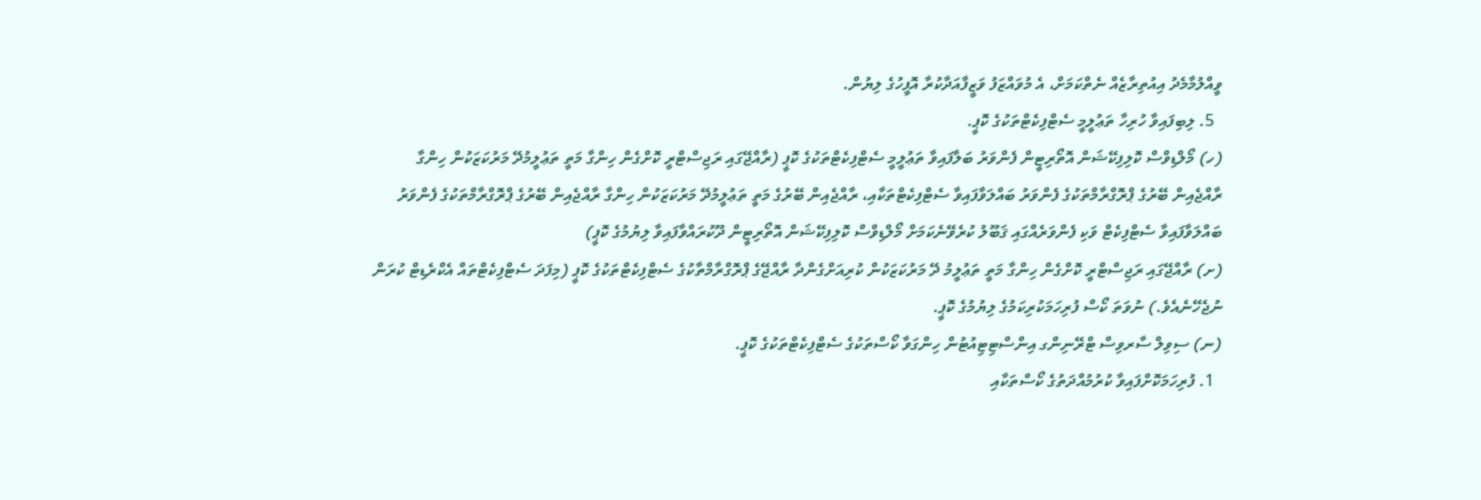ވީއްލުމާމެދު އިއުތިރާޒެއް ނެތްކަމަށް، އެ މުވައްޒަފު ވަޒީފާއަދާކުރާ އޮފީހުގެ ލިޔުން.
  5. ލިބިފައިވާ ހުރިހާ ތަޢުލީމީ ސެޓްފިކެޓްތަކުގެ ކޮޕީ.
(ހ) މޯލްޑިވްސް ކޮލިފިކޭޝަން އޮތޯރިޓީން ފެންވަރު ބަލާފައިވާ ތަޢުލީމީ ސެޓްފިކެޓްތަކުގެ ކޮޕީ (ރާއްޖޭގައި ރަޖިސްޓްރީ ކޮށްގެން ހިންގާ މަތީ ތަޢުލީމުދޭ މަރުކަޒަކުން ހިންގާ ރާއްޖެއިން ބޭރުގެ ޕްރޮގްރާމްތަކުގެ ފެންވަރު ބައްލަވާފައިވާ ސެޓްފިކެޓްތަކާއި، ރާއްޖެއިން ބޭރުގެ މަތީ ތަޢުލީމުދޭ މަރުކަޒަކުން ހިންގާ ރާއްޖެއިން ބޭރުގެ ޕްރޮގްރާމްތަކުގެ ފެންވަރު ބައްލަވާފައިވާ ސެޓްފިކެޓް ވަކި ފެންވަރެއްގައި ޤަބޫލު ކުރެވޭނެކަމަށް މޯލްޑިވްސް ކޮލިފިކޭޝަން އޮތޯރިޓީން ދޫކުރައްވާފައިވާ ލިޔުމުގެ ކޮޕީ)
(ށ) ރާއްޖޭގައި ރަޖިސްޓްރީ ކޮށްގެން ހިންގާ މަތީ ތަޢުލީމު ދޭ މަރުކަޒަކުން ކުރިއަށްގެންދާ ރާއްޖޭގެ ޕްރޮގްރާމްތާކުގެ ސެޓްފިކެޓްތަކުގެ ކޮޕީ (މިފަދަ ސެޓްފިކެޓްތައް އެކްރެޑިޓް ކުރަން ނުޖެހޭނެއެވެ.) ނުވަތަ ކޯސް ފުރިހަމަކުރިކަމުގެ ލިޔުމުގެ ކޮޕީ.
(ނ) ސިވިލް ސާރވިސް ޓްރޭނިންގ އިންސްޓިޓިއުޓުން ހިންގަވާ ކޯސްތަކުގެ ސެޓްފިކެޓްތަކުގެ ކޮޕީ.
  1. ފުރިހަމަކޮށްފައިވާ ކުރުމުއްދަތުގެ ކޯސްތަކާއި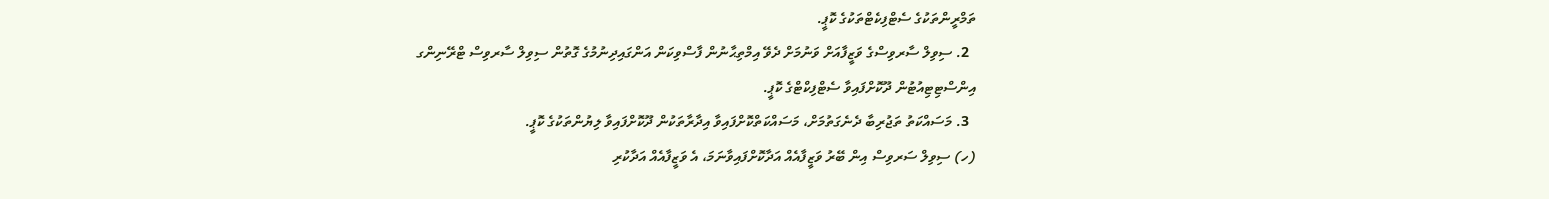ތަމްރީންތަކުގެ ސެޓްފިކެޓްތަކުގެ ކޮޕީ.
  2. ސިވިލް ސާރވިސްގެ ވަޒީފާއަށް ވަނުމަށް ދެވޭ އިމްތިޙާނުން ފާސްވިކަން އަންގައިދިނުމުގެ ގޮތުން ސިވިލް ސާރވިސް ޓްރޭނިންގ އިންސްޓިޓިއުޓުން ދޫކޮށްފައިވާ ސެޓްފިކްޓްގެ ކޮޕީ.
  3. މަސައްކަތު ތަޖުރިބާ ދެނެގަތުމަށް، މަސައްކަތްކޮށްފައިވާ އިދާރާތަކުން ދޫކޮށްފައިވާ ލިޔުންތަކުގެ ކޮޕީ.
(ހ) ސިވިލް ސަރވިސް އިން ބޭރު ވަޒީފާއެއް އަދާކޮށްފައިވާނަމަ، އެ ވަޒީފާއެއް އަދާކުރި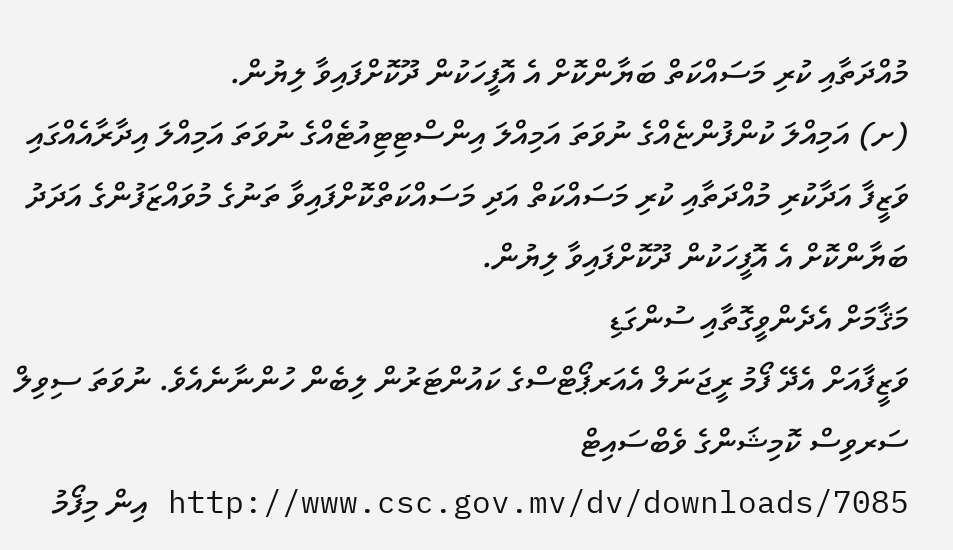މުއްދަތާއި ކުރި މަސައްކަތް ބަޔާންކޮށް އެ އޮފީހަކުން ދޫކޮށްފައިވާ ލިޔުން.
(ށ) އަމިއްލަ ކުންފުންޏެއްގެ ނުވަތަ އަމިއްލަ އިންސްޓިޓިއުޓެއްގެ ނުވަތަ އަމިއްލަ އިދާރާއެއްގައި ވަޒީފާ އަދާކުރި މުއްދަތާއި ކުރި މަސައްކަތް އަދި މަސައްކަތްކޮށްފައިވާ ތަނުގެ މުވައްޒަފުންގެ އަދަދު ބަޔާންކޮށް އެ އޮފީހަކުން ދޫކޮށްފައިވާ ލިޔުން.
މަޤާމަށް އެދެންވީގޮތާއި ސުންގަޑި
ވަޒީފާއަށް އެދޭ ފޯމު ރީޖަނަލް އެއަރޕޯޓްސްގެ ކައުންޓަރުން ލިބެން ހުންނާނެއެވެ. ނުވަތަ ސިވިލް ސަރވިސް ކޮމިޝަންގެ ވެބްސައިޓް http://www.csc.gov.mv/dv/downloads/7085 އިން މިފޯމު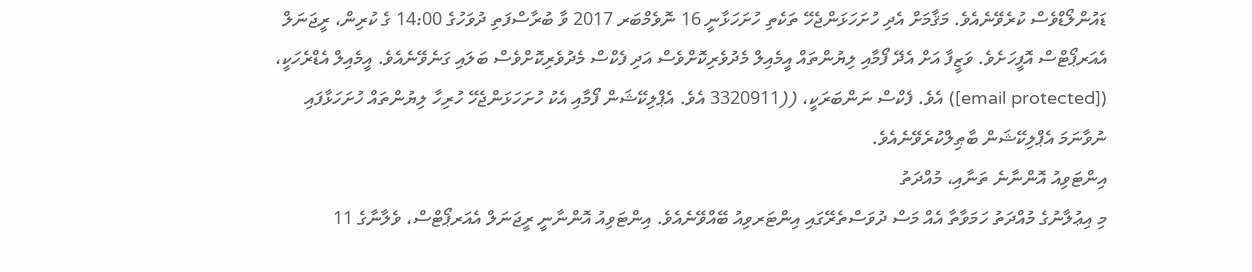ޑައުންލޯޑްވެސް ކުރެވޭނެއެވެ. މަޤާމަށް އެދި ހުށަހަޅަންޖެހޭ ތަކެތި ހުށަހަޅާނީ 16 ނޮވެމްބަރ 2017 ވާ ބުރާސްފަތި ދުވަހުގެ 14:00 ގެ ކުރިން، ރީޖަނަލް އެއަރޕޯޓްސް އޮފީހަށެވެ. ވަޒީފާ އަށް އެދޭ ފޯމާއި ލިޔުންތައް އީމެއިލް މެދުވެރިކޮށްވެސް އަދި ފެކްސް މެދުވެރިކޮށްވެސް ބަލައި ގަނެވޭނެއެވެ. އީމެއިލް އެޑްރެހަކީ، ([email protected]) އެވެ. ފެކްސް ނަންބަރަކީ، ((3320911 އެވެ. އެޕްލިކޭޝަން ފޯމާއި އެކު ހުށަހަޅަންޖެހޭ ހުރިހާ ލިޔުންތައް ހުށަހަޅާފައި ނުވާނަމަ އެޕްލިކޭޝަން ބާޠިލްކުރެވޭނެއެވެ.
އިންޓަވިއު އޮންނާނެ ތަނާއި، މުއްދަތު
މި އިޢުލާނުގެ މުއްދަތު ހަމަވާތާ އެއް މަސް ދުވަސްތެރޭގައި އިންޓަރވިއު ބޭއްވޭނެއެވެ. އިންޓަވިއު އޮންނާނީ ރީޖަނަލް އެއަރޕޯޓްސް، ވެލާނާގެ 11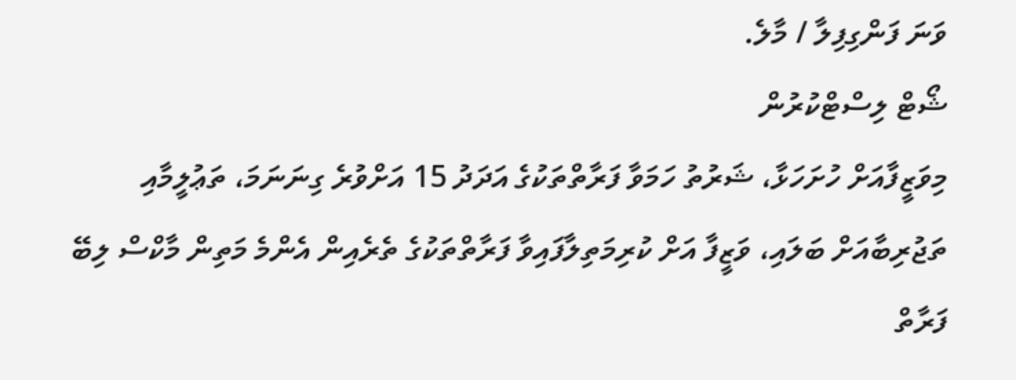ވަނަ ފަންގިފިލާ / މާލެ.
ޝޯޓް ލިސްޓްކުރުން
މިވަޒީފާއަށް ހުށަހަޅާ، ޝަރުތު ހަމަވާ ފަރާތްތަކުގެ އަދަދު 15 އަށްވުރެ ގިނަނަމަ، ތަޢުލީމާއި ތަޖުރިބާއަށް ބަލައި، ވަޒީފާ އަށް ކުރިމަތިލާފައިވާ ފަރާތްތަކުގެ ތެރެއިން އެންމެ މަތިން މާކްސް ލިބޭ ފަރާތް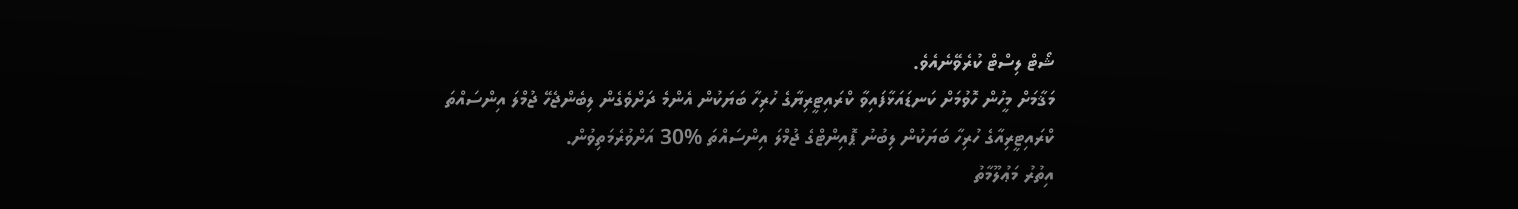ޝޯޓް ލިސްޓް ކުރެވޭނެއެވެ.
މަޤާމަށް މީހުން ހޮވުމަށް ކަނޑައަޅާފައިވާ ކްރައިޓީރިޔާގެ ހުރިހާ ބަޔަކުން އެންމެ ދަށްވެގެން ލިބެންޖެހޭ ޖުމްލަ އިންސައްތަ
ކްރައިޓީރިއާގެ ހުރިހާ ބަޔަކުން ލިބުނު ޕޮއިންޓްގެ ޖުމްލަ އިންސައްތަ %30 އަށްވުރެމަތިވުން.
އިތުރު މަޢުލޫމާތު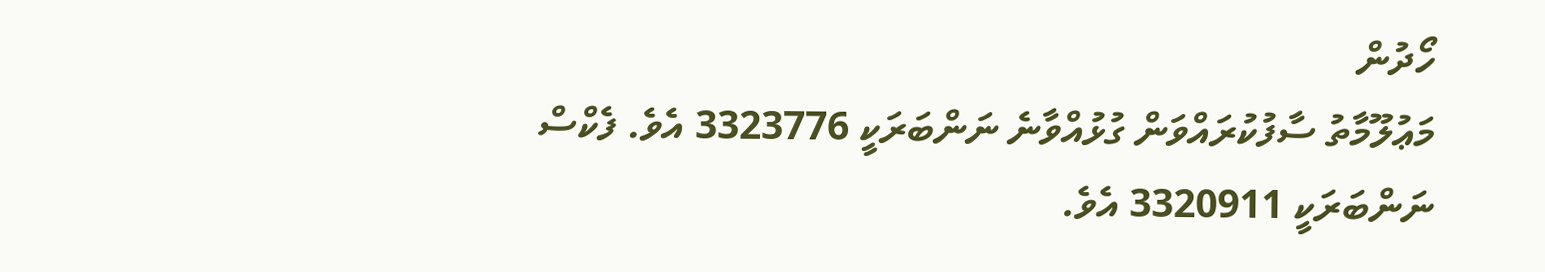ހޯދުން
މަޢުލޫމާތު ސާފުކުރައްވަން ގުޅުއްވާނެ ނަންބަރަކީ 3323776 އެވެ. ފެކްސް ނަންބަރަކީ 3320911 އެވެ.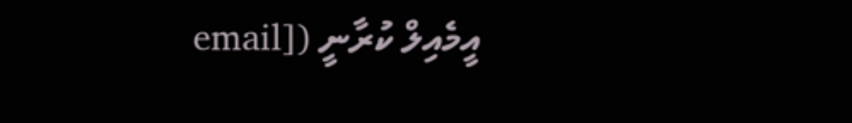އީމެއިލް ކުރާނީ ([email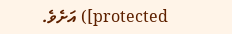protected]) އަށެވެ.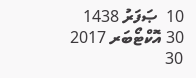10  ޞަފަރު 1438
30 އޮކްޓޯބަރ 2017
30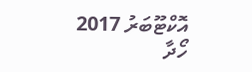އޮކްޓޫބަރު 2017
ހޯދާ